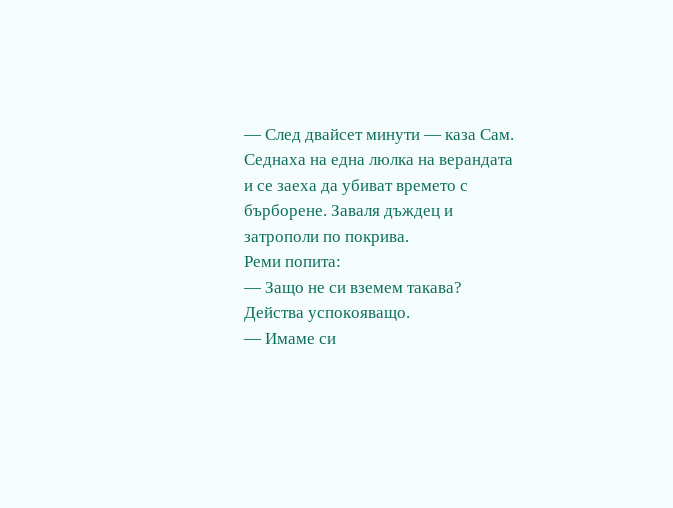— След двайсет минути — каза Сам.
Седнаха на една люлка на верандата и се заеха да убиват времето с бърборене. Заваля дъждец и затрополи по покрива.
Реми попита:
— Защо не си вземем такава? Действа успокояващо.
— Имаме си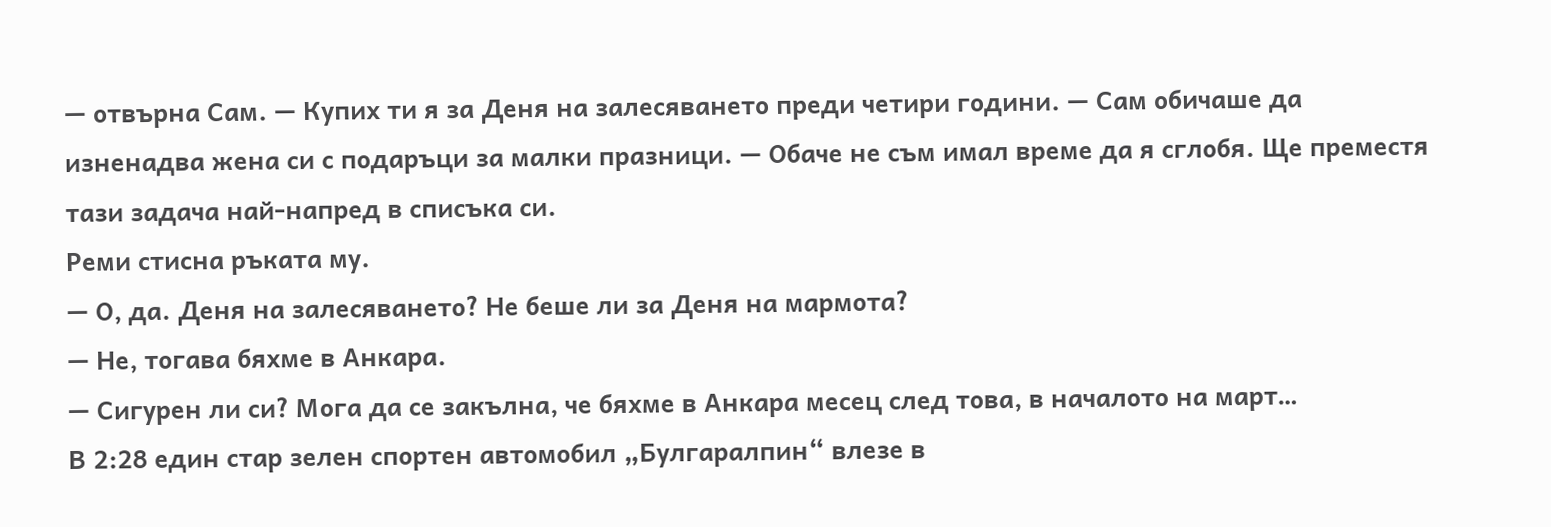— отвърна Сам. — Купих ти я за Деня на залесяването преди четири години. — Сам обичаше да изненадва жена си с подаръци за малки празници. — Обаче не съм имал време да я сглобя. Ще преместя тази задача най-напред в списъка си.
Реми стисна ръката му.
— О, да. Деня на залесяването? Не беше ли за Деня на мармота?
— Не, тогава бяхме в Анкара.
— Сигурен ли си? Мога да се закълна, че бяхме в Анкара месец след това, в началото на март…
В 2:28 един стар зелен спортен автомобил „Булгаралпин“ влезе в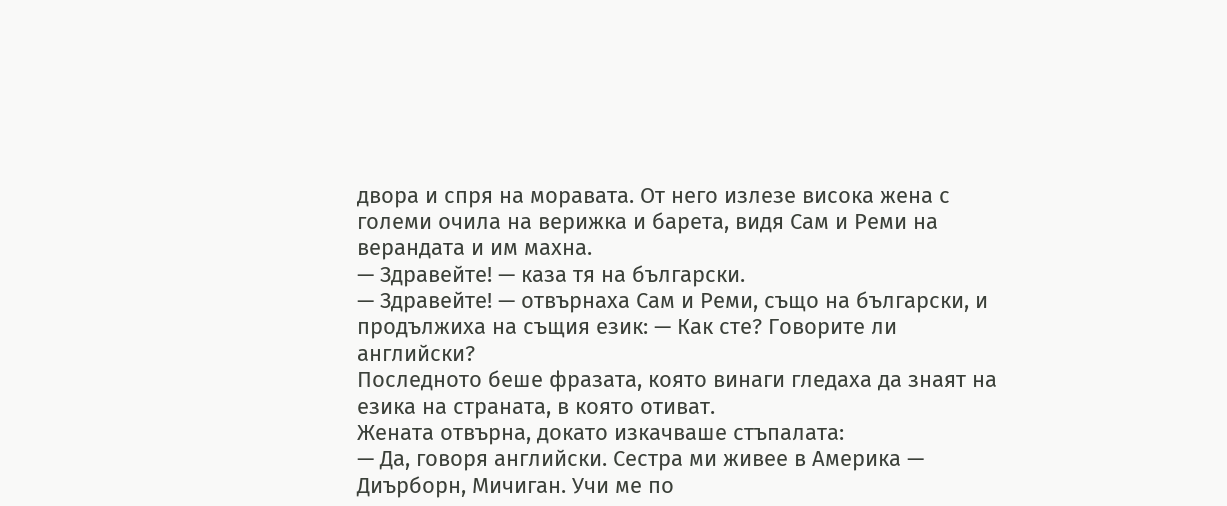двора и спря на моравата. От него излезе висока жена с големи очила на верижка и барета, видя Сам и Реми на верандата и им махна.
— Здравейте! — каза тя на български.
— Здравейте! — отвърнаха Сам и Реми, също на български, и продължиха на същия език: — Как сте? Говорите ли английски?
Последното беше фразата, която винаги гледаха да знаят на езика на страната, в която отиват.
Жената отвърна, докато изкачваше стъпалата:
— Да, говоря английски. Сестра ми живее в Америка — Диърборн, Мичиган. Учи ме по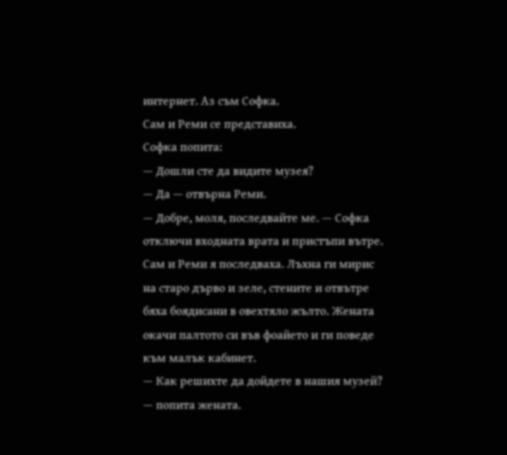интернет. Аз съм Софка.
Сам и Реми се представиха.
Софка попита:
— Дошли сте да видите музея?
— Да — отвърна Реми.
— Добре, моля, последвайте ме. — Софка отключи входната врата и пристъпи вътре. Сам и Реми я последваха. Лъхна ги мирис на старо дърво и зеле, стените и отвътре бяха боядисани в овехтяло жълто. Жената окачи палтото си във фоайето и ги поведе към малък кабинет.
— Как решихте да дойдете в нашия музей? — попита жената.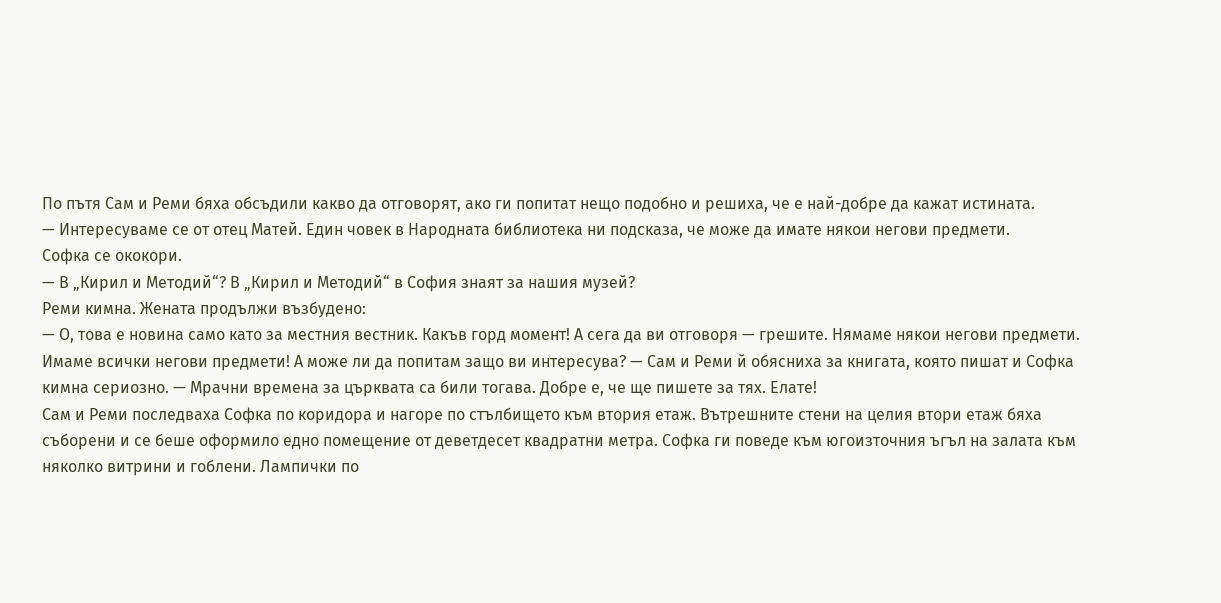По пътя Сам и Реми бяха обсъдили какво да отговорят, ако ги попитат нещо подобно и решиха, че е най-добре да кажат истината.
— Интересуваме се от отец Матей. Един човек в Народната библиотека ни подсказа, че може да имате някои негови предмети.
Софка се ококори.
— В „Кирил и Методий“? В „Кирил и Методий“ в София знаят за нашия музей?
Реми кимна. Жената продължи възбудено:
— О, това е новина само като за местния вестник. Какъв горд момент! А сега да ви отговоря — грешите. Нямаме някои негови предмети. Имаме всички негови предмети! А може ли да попитам защо ви интересува? — Сам и Реми й обясниха за книгата, която пишат и Софка кимна сериозно. — Мрачни времена за църквата са били тогава. Добре е, че ще пишете за тях. Елате!
Сам и Реми последваха Софка по коридора и нагоре по стълбището към втория етаж. Вътрешните стени на целия втори етаж бяха съборени и се беше оформило едно помещение от деветдесет квадратни метра. Софка ги поведе към югоизточния ъгъл на залата към няколко витрини и гоблени. Лампички по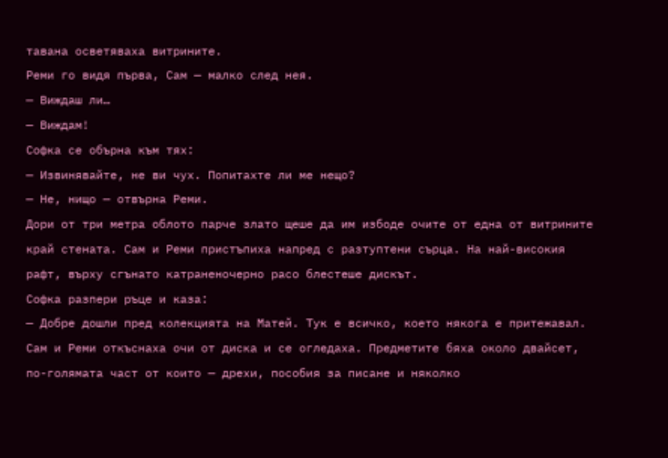тавана осветяваха витрините.
Реми го видя първа, Сам — малко след нея.
— Виждаш ли…
— Виждам!
Софка се обърна към тях:
— Извинявайте, не ви чух. Попитахте ли ме нещо?
— Не, нищо — отвърна Реми.
Дори от три метра облото парче злато щеше да им избоде очите от една от витрините край стената. Сам и Реми пристъпиха напред с разтуптени сърца. На най-високия рафт, върху сгънато катраненочерно расо блестеше дискът.
Софка разпери ръце и каза:
— Добре дошли пред колекцията на Матей. Тук е всичко, което някога е притежавал.
Сам и Реми откъснаха очи от диска и се огледаха. Предметите бяха около двайсет, по-голямата част от които — дрехи, пособия за писане и няколко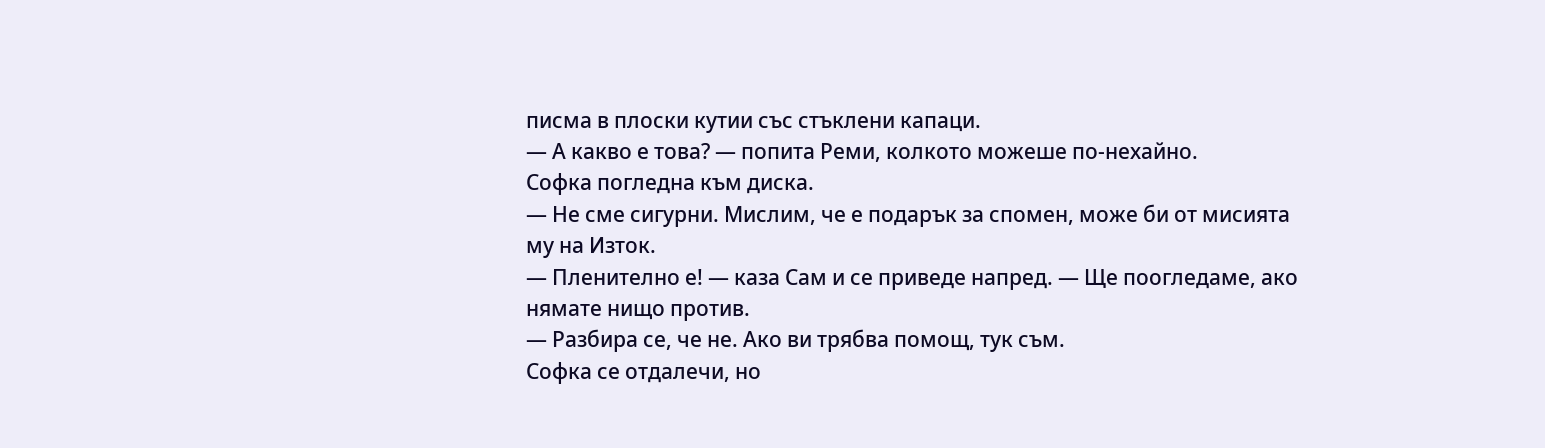писма в плоски кутии със стъклени капаци.
— А какво е това? — попита Реми, колкото можеше по-нехайно.
Софка погледна към диска.
— Не сме сигурни. Мислим, че е подарък за спомен, може би от мисията му на Изток.
— Пленително е! — каза Сам и се приведе напред. — Ще поогледаме, ако нямате нищо против.
— Разбира се, че не. Ако ви трябва помощ, тук съм.
Софка се отдалечи, но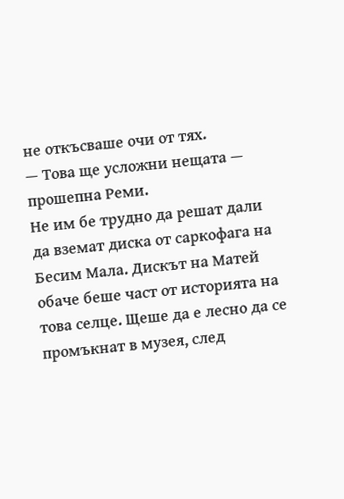не откъсваше очи от тях.
— Това ще усложни нещата — прошепна Реми.
Не им бе трудно да решат дали да вземат диска от саркофага на Бесим Мала. Дискът на Матей обаче беше част от историята на това селце. Щеше да е лесно да се промъкнат в музея, след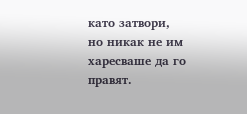като затвори, но никак не им харесваше да го правят.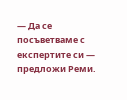— Да се посъветваме с експертите си — предложи Реми.